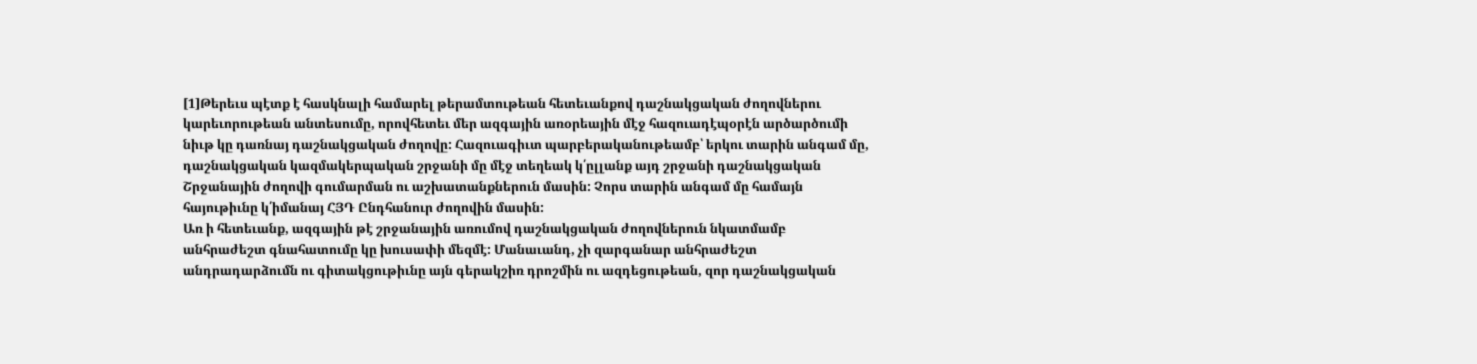[1]Թերեւս պէտք է հասկնալի համարել թերամտութեան հետեւանքով դաշնակցական ժողովներու կարեւորութեան անտեսումը, որովհետեւ մեր ազգային առօրեային մէջ հազուադէպօրէն արծարծումի նիւթ կը դառնայ դաշնակցական ժողովը: Հազուագիւտ պարբերականութեամբ՝ երկու տարին անգամ մը, դաշնակցական կազմակերպական շրջանի մը մէջ տեղեակ կ՛ըլլանք այդ շրջանի դաշնակցական Շրջանային ժողովի գումարման ու աշխատանքներուն մասին: Չորս տարին անգամ մը համայն հայութիւնը կ՛իմանայ ՀՅԴ Ընդհանուր ժողովին մասին:
Առ ի հետեւանք, ազգային թէ շրջանային առումով դաշնակցական ժողովներուն նկատմամբ անհրաժեշտ գնահատումը կը խուսափի մեզմէ: Մանաւանդ, չի զարգանար անհրաժեշտ անդրադարձումն ու գիտակցութիւնը այն գերակշիռ դրոշմին ու ազդեցութեան, զոր դաշնակցական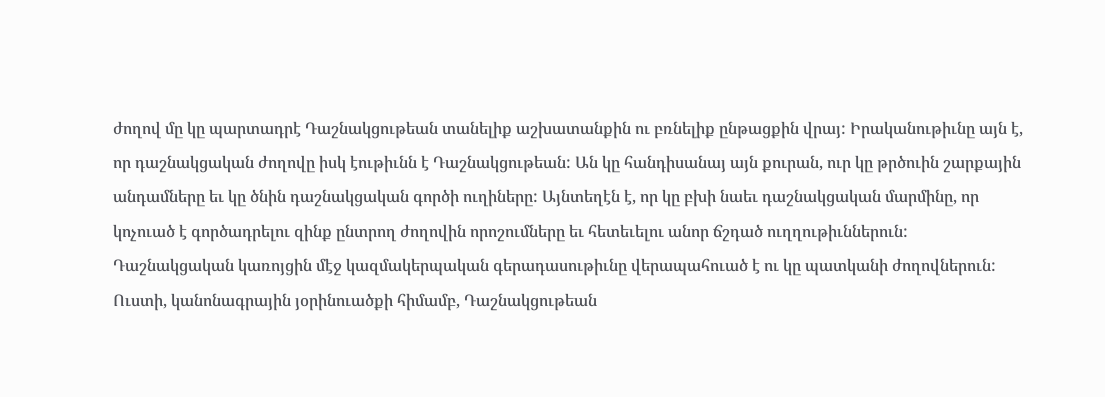ժողով մը կը պարտադրէ Դաշնակցութեան տանելիք աշխատանքին ու բռնելիք ընթացքին վրայ: Իրականութիւնը այն է, որ դաշնակցական ժողովը իսկ էութիւնն է Դաշնակցութեան: Ան կը հանդիսանայ այն քուրան, ուր կը թրծուին շարքային անդամները եւ կը ծնին դաշնակցական գործի ուղիները: Այնտեղէն է, որ կը բխի նաեւ դաշնակցական մարմինը, որ կոչուած է գործադրելու զինք ընտրող ժողովին որոշումները եւ հետեւելու անոր ճշդած ուղղութիւններուն:
Դաշնակցական կառոյցին մէջ կազմակերպական գերադասութիւնը վերապահուած է ու կը պատկանի ժողովներուն: Ուստի, կանոնագրային յօրինուածքի հիմամբ, Դաշնակցութեան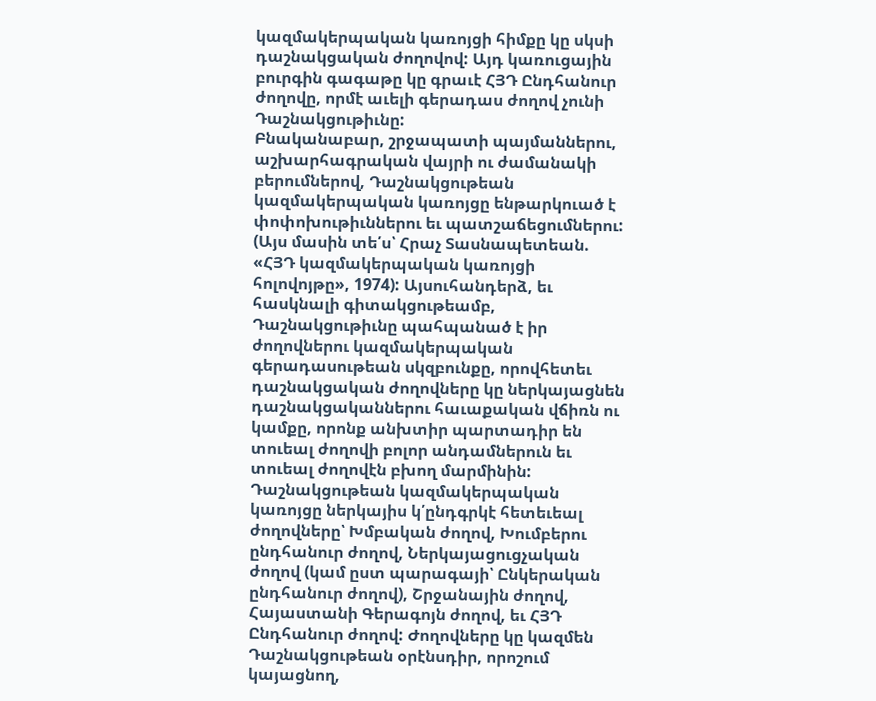կազմակերպական կառոյցի հիմքը կը սկսի դաշնակցական ժողովով: Այդ կառուցային բուրգին գագաթը կը գրաւէ ՀՅԴ Ընդհանուր ժողովը, որմէ աւելի գերադաս ժողով չունի Դաշնակցութիւնը:
Բնականաբար, շրջապատի պայմաններու, աշխարհագրական վայրի ու ժամանակի բերումներով, Դաշնակցութեան կազմակերպական կառոյցը ենթարկուած է փոփոխութիւններու եւ պատշաճեցումներու: (Այս մասին տե՛ս՝ Հրաչ Տասնապետեան. «ՀՅԴ կազմակերպական կառոյցի հոլովոյթը», 1974): Այսուհանդերձ, եւ հասկնալի գիտակցութեամբ, Դաշնակցութիւնը պահպանած է իր ժողովներու կազմակերպական գերադասութեան սկզբունքը, որովհետեւ դաշնակցական ժողովները կը ներկայացնեն դաշնակցականներու հաւաքական վճիռն ու կամքը, որոնք անխտիր պարտադիր են տուեալ ժողովի բոլոր անդամներուն եւ տուեալ ժողովէն բխող մարմինին:
Դաշնակցութեան կազմակերպական կառոյցը ներկայիս կ՛ընդգրկէ հետեւեալ ժողովները՝ Խմբական ժողով, Խումբերու ընդհանուր ժողով, Ներկայացուցչական ժողով (կամ ըստ պարագայի՝ Ընկերական ընդհանուր ժողով), Շրջանային ժողով, Հայաստանի Գերագոյն ժողով, եւ ՀՅԴ Ընդհանուր ժողով: Ժողովները կը կազմեն Դաշնակցութեան օրէնսդիր, որոշում կայացնող,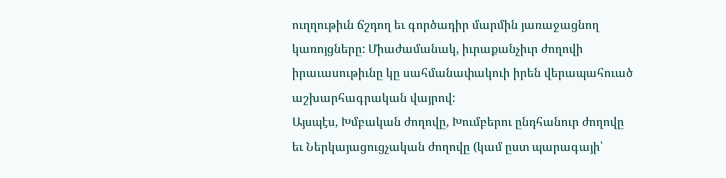ուղղութիւն ճշդող եւ գործադիր մարմին յառաջացնող կառոյցները: Միաժամանակ, իւրաքանչիւր ժողովի իրաւասութիւնը կը սահմանափակուի իրեն վերապահուած աշխարհագրական վայրով:
Այսպէս, Խմբական ժողովը, Խումբերու ընդհանուր ժողովը եւ Ներկայացուցչական ժողովը (կամ ըստ պարագայի՝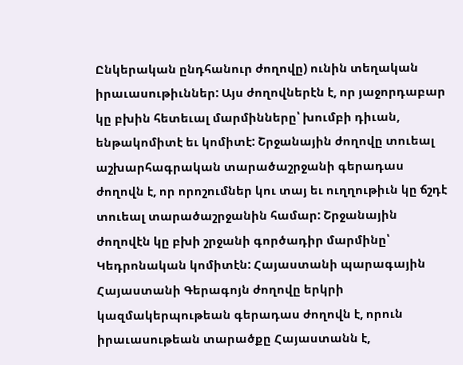Ընկերական ընդհանուր ժողովը) ունին տեղական իրաւասութիւններ: Այս ժողովներէն է, որ յաջորդաբար կը բխին հետեւալ մարմինները՝ խումբի դիւան, ենթակոմիտէ եւ կոմիտէ: Շրջանային ժողովը տուեալ աշխարհագրական տարածաշրջանի գերադաս ժողովն է, որ որոշումներ կու տայ եւ ուղղութիւն կը ճշդէ տուեալ տարածաշրջանին համար: Շրջանային ժողովէն կը բխի շրջանի գործադիր մարմինը՝ Կեդրոնական կոմիտէն: Հայաստանի պարագային Հայաստանի Գերագոյն ժողովը երկրի կազմակերպութեան գերադաս ժողովն է, որուն իրաւասութեան տարածքը Հայաստանն է,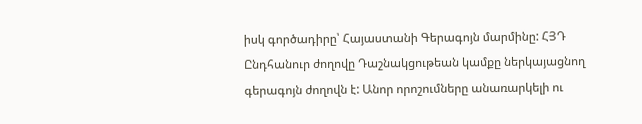իսկ գործադիրը՝ Հայաստանի Գերագոյն մարմինը: ՀՅԴ Ընդհանուր ժողովը Դաշնակցութեան կամքը ներկայացնող գերագոյն ժողովն է: Անոր որոշումները անառարկելի ու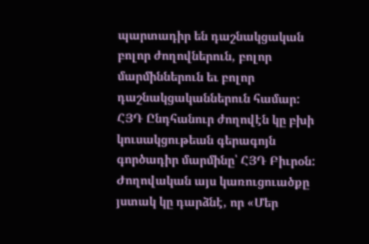պարտադիր են դաշնակցական բոլոր ժողովներուն, բոլոր մարմիններուն եւ բոլոր դաշնակցականներուն համար: ՀՅԴ Ընդհանուր ժողովէն կը բխի կուսակցութեան գերագոյն գործադիր մարմինը՝ ՀՅԴ Բիւրօն:
Ժողովական այս կառուցուածքը յստակ կը դարձնէ, որ «Մեր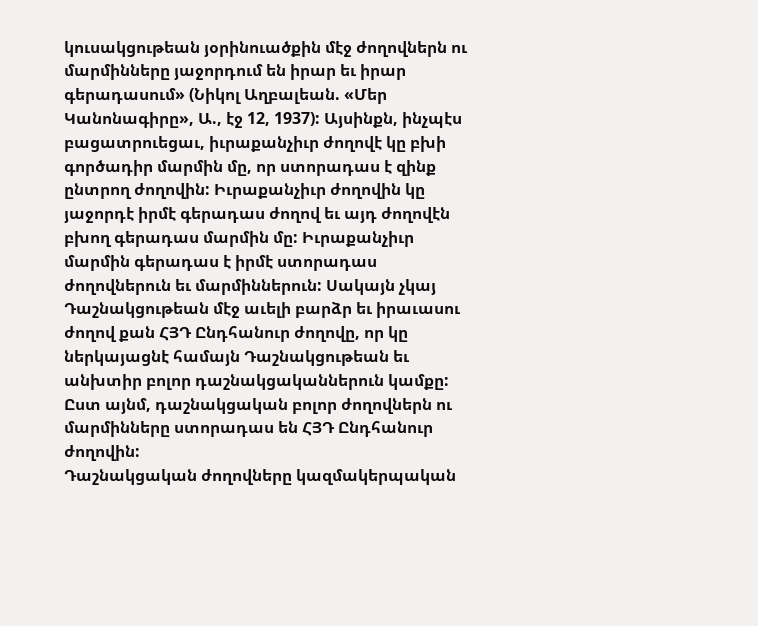կուսակցութեան յօրինուածքին մէջ ժողովներն ու մարմինները յաջորդում են իրար եւ իրար գերադասում» (Նիկոլ Աղբալեան. «Մեր Կանոնագիրը», Ա., էջ 12, 1937): Այսինքն, ինչպէս բացատրուեցաւ, իւրաքանչիւր ժողովէ կը բխի գործադիր մարմին մը, որ ստորադաս է զինք ընտրող ժողովին: Իւրաքանչիւր ժողովին կը յաջորդէ իրմէ գերադաս ժողով եւ այդ ժողովէն բխող գերադաս մարմին մը: Իւրաքանչիւր մարմին գերադաս է իրմէ ստորադաս ժողովներուն եւ մարմիններուն: Սակայն չկայ Դաշնակցութեան մէջ աւելի բարձր եւ իրաւասու ժողով քան ՀՅԴ Ընդհանուր ժողովը, որ կը ներկայացնէ համայն Դաշնակցութեան եւ անխտիր բոլոր դաշնակցականներուն կամքը: Ըստ այնմ, դաշնակցական բոլոր ժողովներն ու մարմինները ստորադաս են ՀՅԴ Ընդհանուր ժողովին:
Դաշնակցական ժողովները կազմակերպական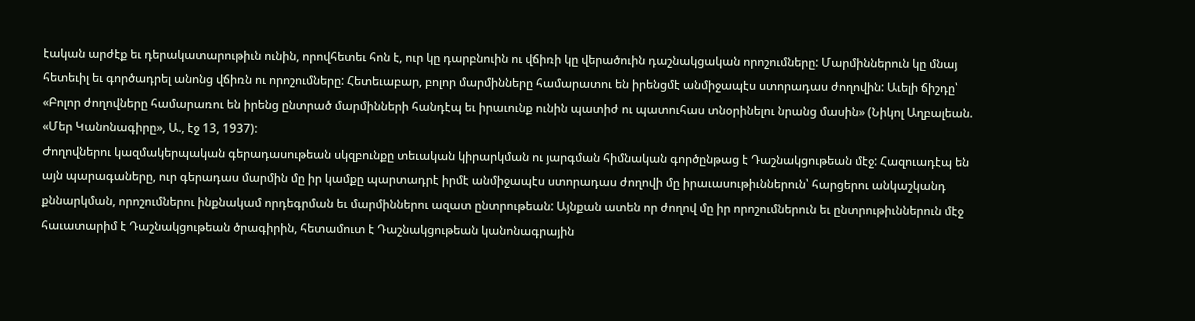էական արժէք եւ դերակատարութիւն ունին, որովհետեւ հոն է, ուր կը դարբնուին ու վճիռի կը վերածուին դաշնակցական որոշումները: Մարմիններուն կը մնայ հետեւիլ եւ գործադրել անոնց վճիռն ու որոշումները: Հետեւաբար, բոլոր մարմինները համարատու են իրենցմէ անմիջապէս ստորադաս ժողովին: Աւելի ճիշդը՝ «Բոլոր ժողովները համարառու են իրենց ընտրած մարմինների հանդէպ եւ իրաւունք ունին պատիժ ու պատուհաս տնօրինելու նրանց մասին» (Նիկոլ Աղբալեան. «Մեր Կանոնագիրը», Ա., էջ 13, 1937):
Ժողովներու կազմակերպական գերադասութեան սկզբունքը տեւական կիրարկման ու յարգման հիմնական գործընթաց է Դաշնակցութեան մէջ: Հազուադէպ են այն պարագաները, ուր գերադաս մարմին մը իր կամքը պարտադրէ իրմէ անմիջապէս ստորադաս ժողովի մը իրաւասութիւններուն՝ հարցերու անկաշկանդ քննարկման, որոշումներու ինքնակամ որդեգրման եւ մարմիններու ազատ ընտրութեան: Այնքան ատեն որ ժողով մը իր որոշումներուն եւ ընտրութիւններուն մէջ հաւատարիմ է Դաշնակցութեան ծրագիրին, հետամուտ է Դաշնակցութեան կանոնագրային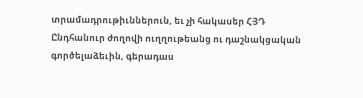տրամադրութիւններուն, եւ չի հակասեր ՀՅԴ Ընդհանուր ժողովի ուղղութեանց ու դաշնակցական գործելաձեւին, գերադաս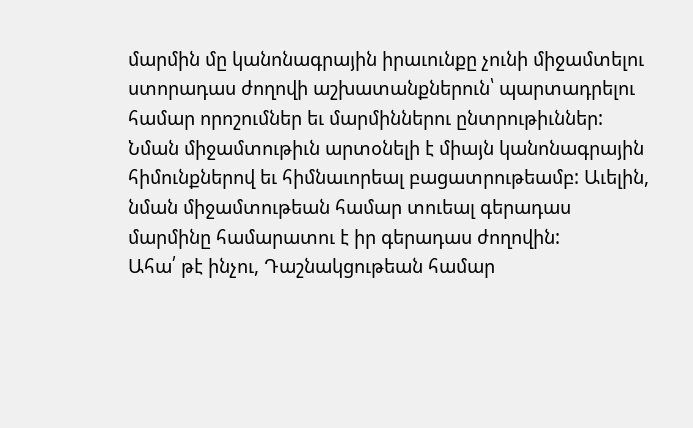մարմին մը կանոնագրային իրաւունքը չունի միջամտելու ստորադաս ժողովի աշխատանքներուն՝ պարտադրելու համար որոշումներ եւ մարմիններու ընտրութիւններ: Նման միջամտութիւն արտօնելի է միայն կանոնագրային հիմունքներով եւ հիմնաւորեալ բացատրութեամբ: Աւելին, նման միջամտութեան համար տուեալ գերադաս մարմինը համարատու է իր գերադաս ժողովին:
Ահա՛ թէ ինչու, Դաշնակցութեան համար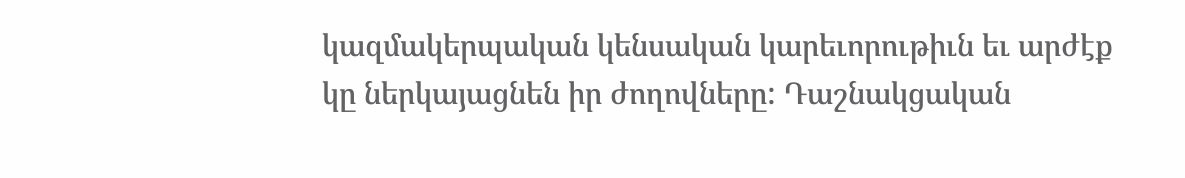կազմակերպական կենսական կարեւորութիւն եւ արժէք կը ներկայացնեն իր ժողովները: Դաշնակցական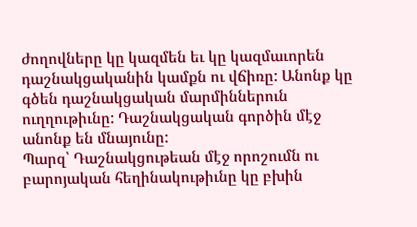ժողովները կը կազմեն եւ կը կազմաւորեն դաշնակցականին կամքն ու վճիռը: Անոնք կը գծեն դաշնակցական մարմիններուն ուղղութիւնը: Դաշնակցական գործին մէջ անոնք են մնայունը:
Պարզ՝ Դաշնակցութեան մէջ որոշումն ու բարոյական հեղինակութիւնը կը բխին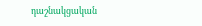դաշնակցական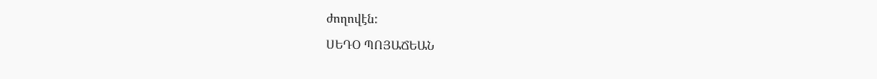ժողովէն:
ՍԵԴՕ ՊՈՅԱՃԵԱՆ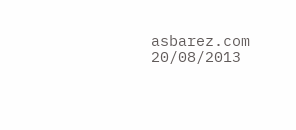asbarez.com
20/08/2013